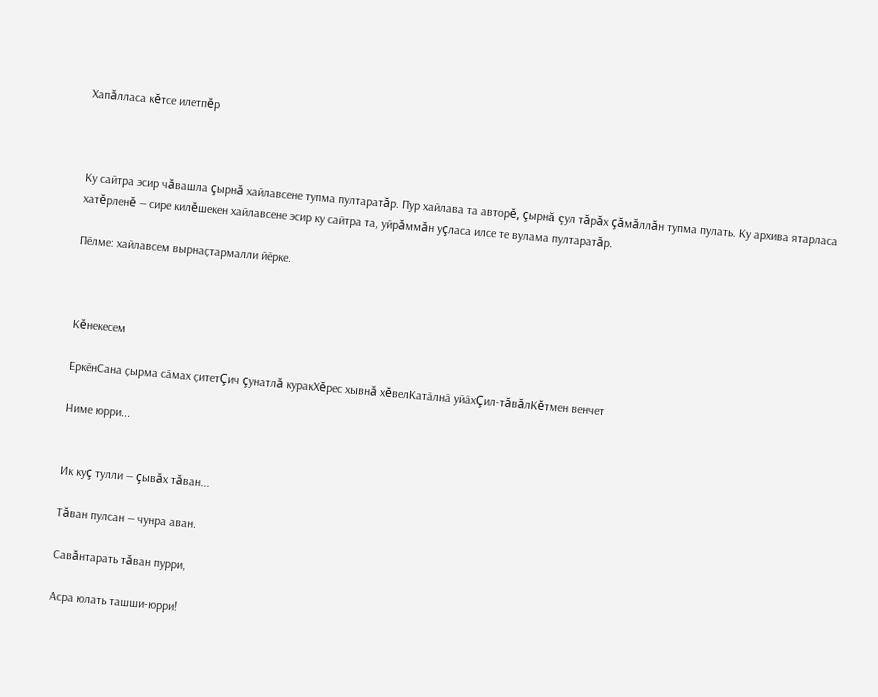Хапăлласа кĕтсе илетпĕр



Ку сайтра эсир чăвашла çырнă хайлавсене тупма пултаратăр. Пур хайлава та авторĕ, çырнă çул тăрăх çăмăллăн тупма пулать. Ку архива ятарласа хатĕрленĕ — сире килĕшекен хайлавсене эсир ку сайтра та, уйрăммăн уçласа илсе те вулама пултаратăр.

Пӗлме: хайлавсем вырнаҫтармалли йӗрке.



Кĕнекесем

ЕркӗнСана ҫырма сӑмах ҫитетÇич çунатлă куракХĕрес хывнă хĕвелКатӑлнӑ уйӑхÇил-тăвăлКĕтмен венчет

Ниме юрри...


Ик куç тулли — çывăх тăван...

Тăван пулсан — чунра аван.

Савăнтарать тăван пурри,

Асра юлать ташши-юрри!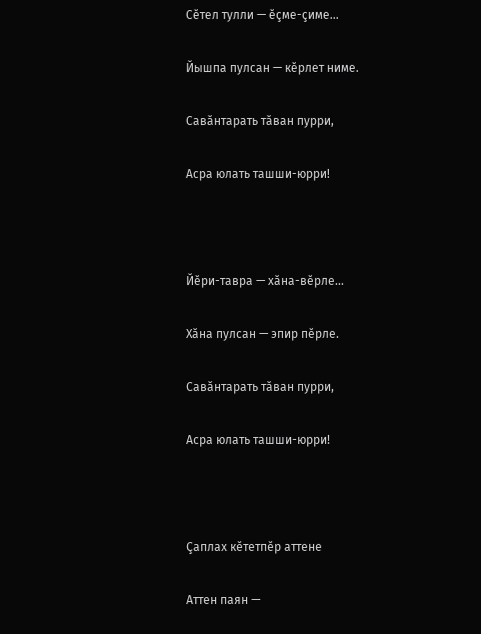Сĕтел тулли — ĕçме-çиме...

Йышпа пулсан — кĕрлет ниме.

Савăнтарать тăван пурри,

Асра юлать ташши-юрри!



Йĕри-тавра — хăна-вĕрле...

Хăна пулсан — эпир пĕрле.

Савăнтарать тăван пурри,

Асра юлать ташши-юрри!



Çаплах кĕтетпĕр аттене

Аттен паян —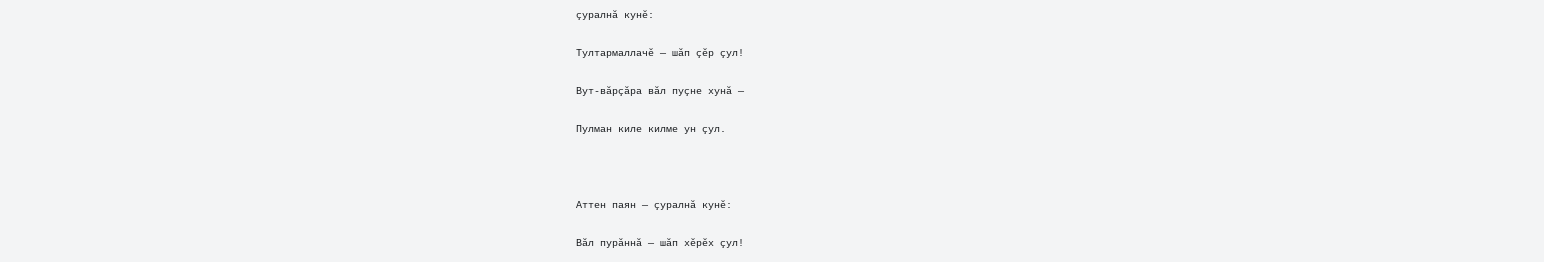çуралнă кунĕ:

Тултармаллачĕ — шăп çĕр çул!

Вут-вăрçăра вăл пуçне хунă —

Пулман киле килме ун çул.



Аттен паян — çуралнă кунĕ:

Вăл пурăннă — шăп хĕрĕх çул!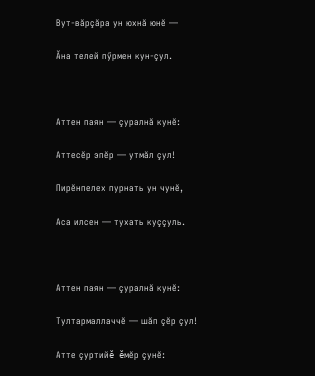Вут-вăрçăра ун юхнă юнĕ —

Ăна телей пӳрмен кун-çул.



Аттен паян — çуралнă кунĕ:

Аттесĕр эпĕр — утмăл çул!

Пирĕнпелех пурнать ун чунĕ,

Аса илсен — тухать куççуль.



Аттен паян — çуралнă кунĕ:

Тултармаллаччĕ — шăп çĕр çул!

Атте çуртийĕ ĕмĕр çунĕ: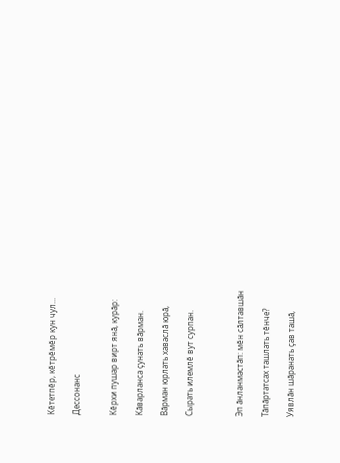Кĕтетпĕр, кĕтрĕмĕр кун чул...

Дессонанс


Кĕрхи пушар вирт янă, курăр:

Кăварланса çунать вăрман.

Вăрман юрлать хаваслă юрă,

Сырать илемлĕ вут сурпан.



Эп ăнланмастăп: мĕн сăлтавшăн

Тăпăртатсах ташлать тĕнче?

Уявлăн шăранать çав ташă,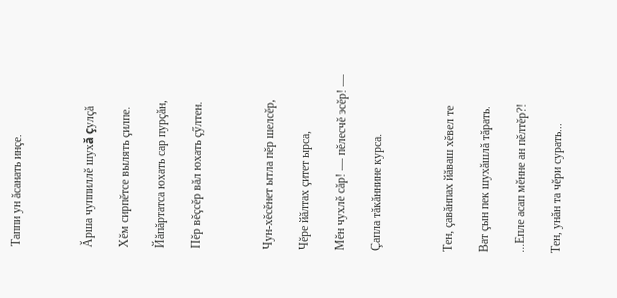Таппи ун ăсанать инçе.



Ăрша чуппиллĕ шухă çулçă

Хĕм сирпĕтсе вылять çилпе.

Йăпăртатса юхать сар пурçăн,

Пĕр вĕçсĕр вăл юхать çӳлтен.



Чун-хĕсĕнет ытла пĕр шелсĕр,

Чĕре йăлтах çитет ырса,

Мĕн чухлĕ сăр! — пĕлесчĕ эсĕр! —

Çапла тăкăннине курса.



Тен, çавăнпах йăваш хĕвел те

Ват çын пек шухăшлă тăрать.

...Епле асап мĕнне ан пĕлтĕр?!

Тен, унăн та чĕри сурать...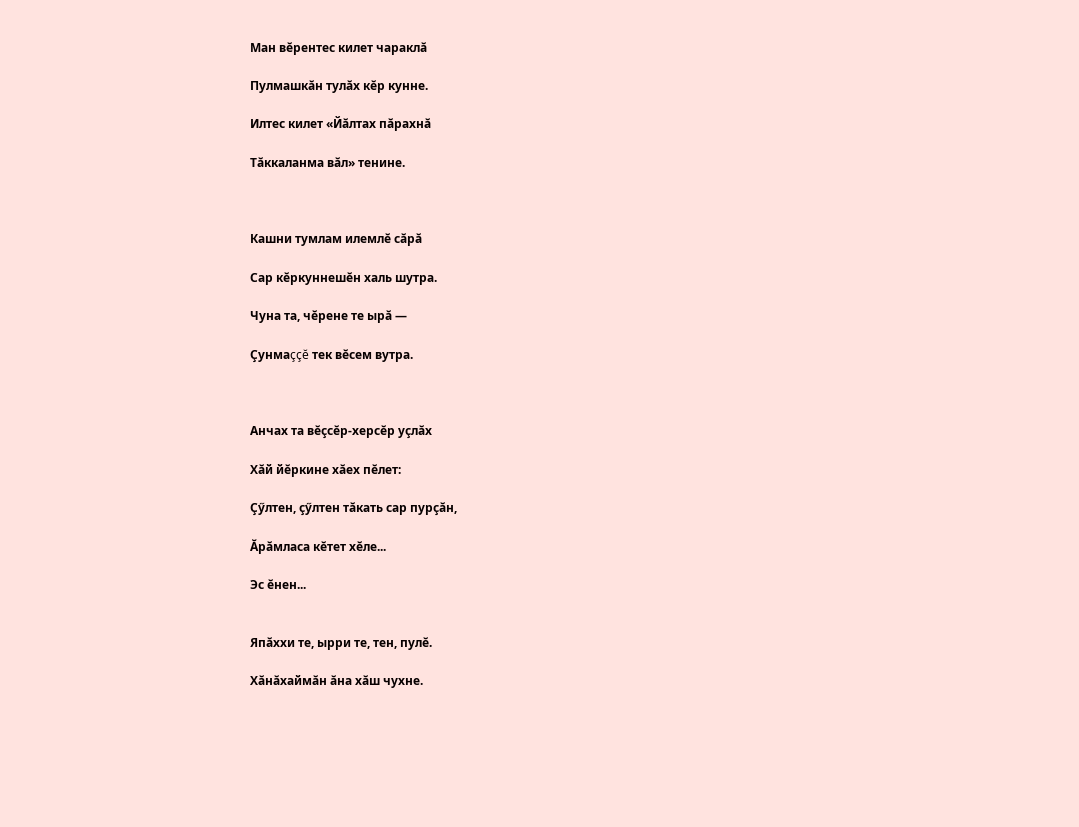Ман вĕрентес килет чараклă

Пулмашкăн тулăх кĕр кунне.

Илтес килет «Йăлтах пăрахнă

Тăккаланма вăл» тенине.



Кашни тумлам илемлĕ сăрă

Сар кĕркуннешĕн халь шутра.

Чуна та, чĕрене те ырă —

Çунмаççĕ тек вĕсем вутра.



Анчах та вĕçсĕр-херсĕр уçлăх

Хăй йĕркине хăех пĕлет:

Çӳлтен, çӳлтен тăкать сар пурçăн,

Ăрăмласа кĕтет хĕле...

Эс ĕнен...


Япăххи те, ырри те, тен, пулĕ.

Хăнăхаймăн ăна хăш чухне.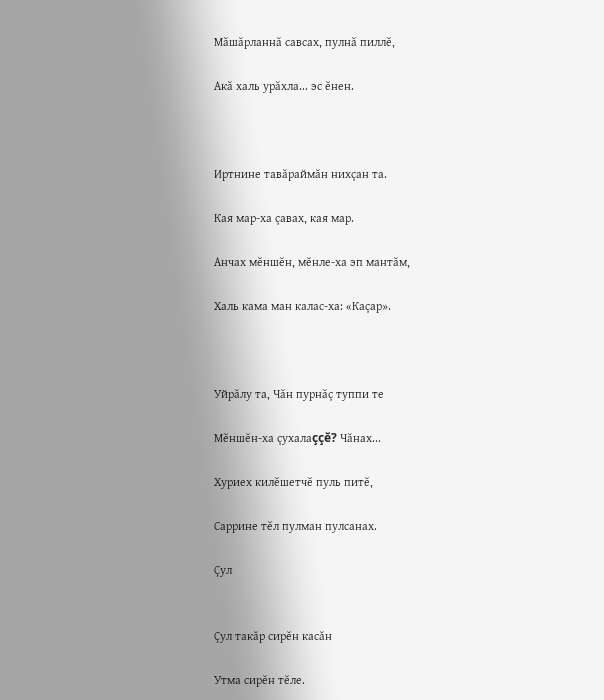Мăшăрланнă савсах, пулнă пиллĕ,

Акă халь урăхла... эс ĕнен.



Иртнине тавăраймăн нихçан та.

Кая мар-ха çавах, кая мар.

Анчах мĕншĕн, мĕнле-ха эп мантăм,

Халь кама ман калас-ха: «Каçар».



Уйрăлу та, Чăн пурнăç туппи те

Мĕншĕн-ха çухалаççĕ? Чăнах...

Хуриех килĕшетчĕ пуль питĕ,

Саррине тĕл пулман пулсанах.

Çул


Çул такăр сирĕн касăн

Утма сирĕн тĕле.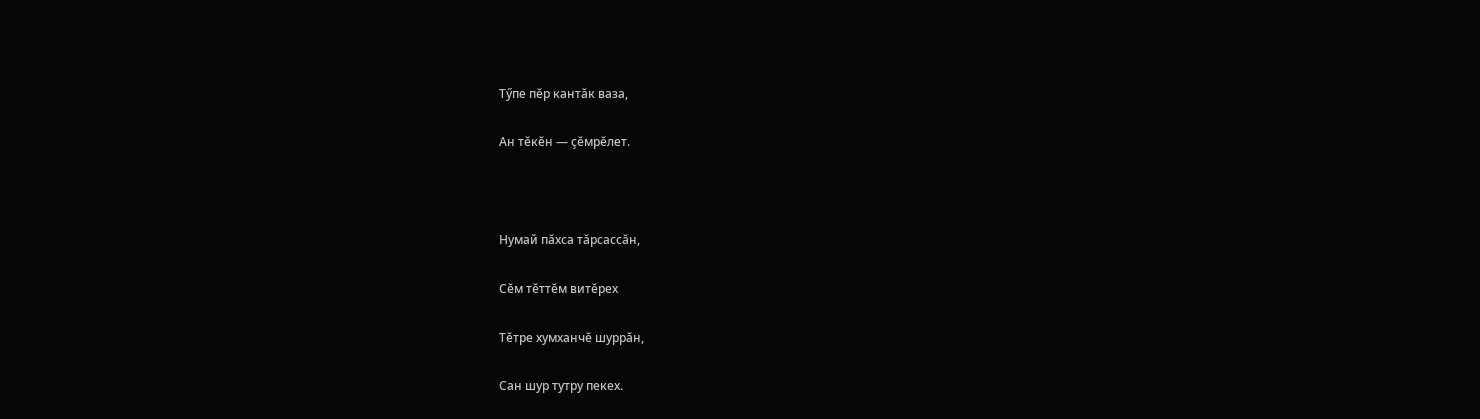Тӳпе пĕр кантăк ваза,

Ан тĕкĕн — çĕмрĕлет.



Нумай пăхса тăрсассăн,

Сĕм тĕттĕм витĕрех

Тĕтре хумханчĕ шуррăн,

Сан шур тутру пекех.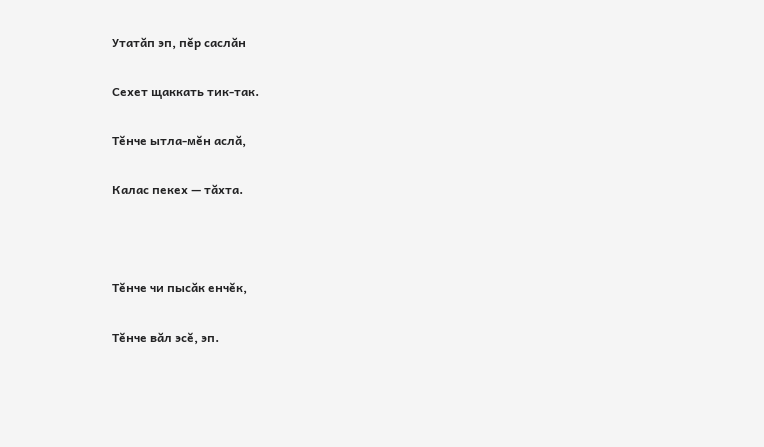Утатăп эп, пĕр саслăн

Сехет щаккать тик-так.

Тĕнче ытла-мĕн аслă,

Калас пекех — тăхта.



Тĕнче чи пысăк енчĕк,

Тĕнче вăл эсĕ, эп.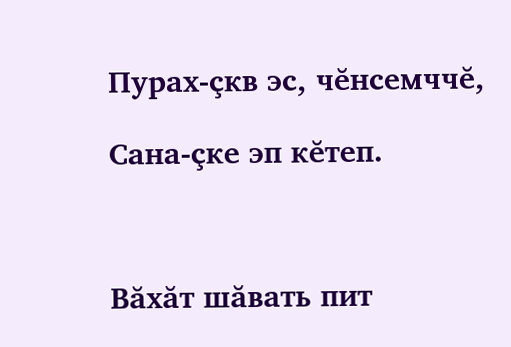Пурах-çкв эс, чĕнсемччĕ,

Сана-çке эп кĕтеп.



Вăхăт шăвать пит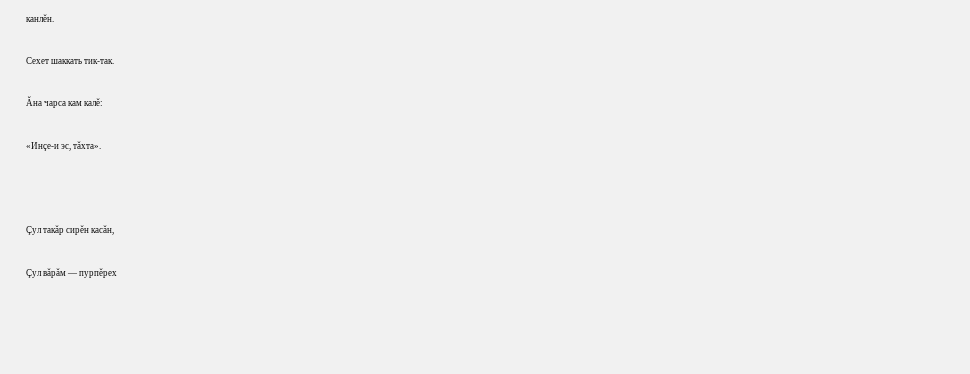канлĕн.

Сехет шаккать тик-так.

Ăна чарса кам калĕ:

«Инçе-и эс, тăхта».



Çул такăр сирĕн касăн,

Çул вăрăм — пурпĕрех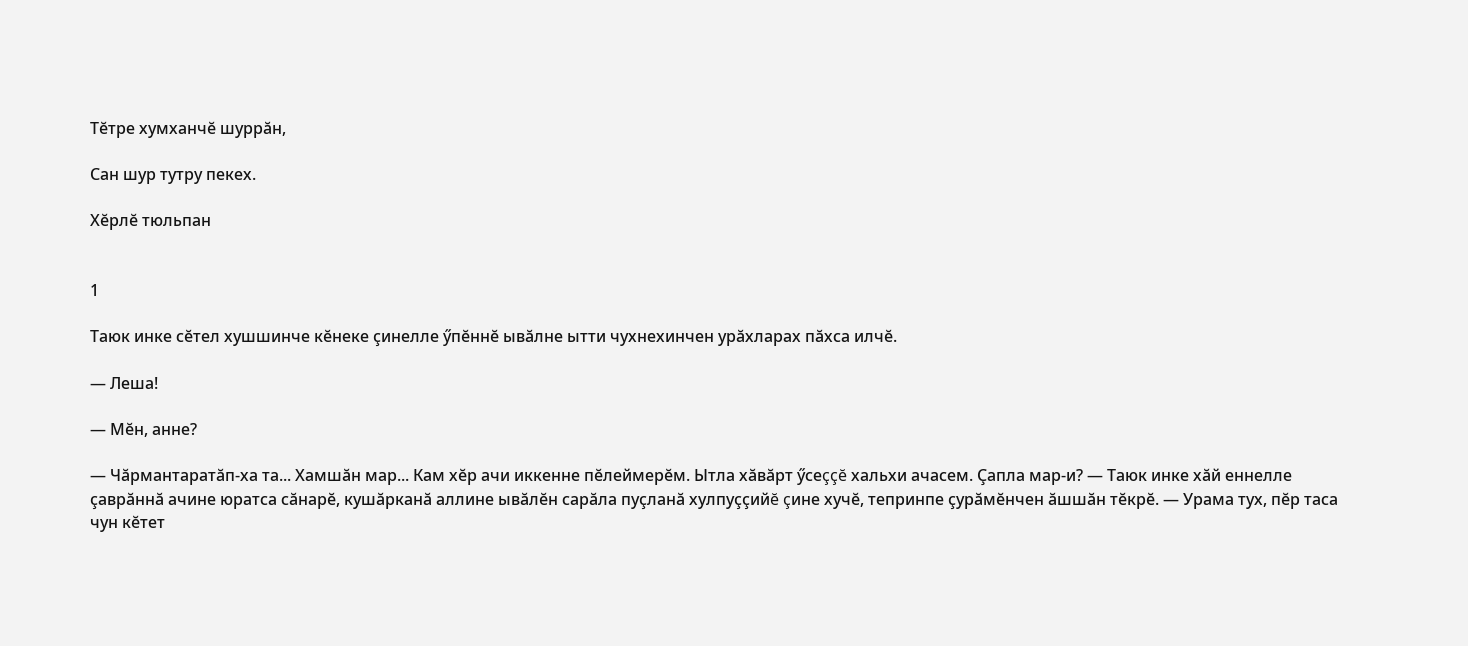Тĕтре хумханчĕ шуррăн,

Сан шур тутру пекех.

Хĕрлĕ тюльпан


1

Таюк инке сĕтел хушшинче кĕнеке çинелле ӳпĕннĕ ывăлне ытти чухнехинчен урăхларах пăхса илчĕ.

— Леша!

— Мĕн, анне?

— Чăрмантаратăп-ха та... Хамшăн мар... Кам хĕр ачи иккенне пĕлеймерĕм. Ытла хăвăрт ӳсеççĕ хальхи ачасем. Çапла мар-и? — Таюк инке хăй еннелле çаврăннă ачине юратса сăнарĕ, кушăрканă аллине ывăлĕн сарăла пуçланă хулпуççийĕ çине хучĕ, тепринпе çурăмĕнчен ăшшăн тĕкрĕ. — Урама тух, пĕр таса чун кĕтет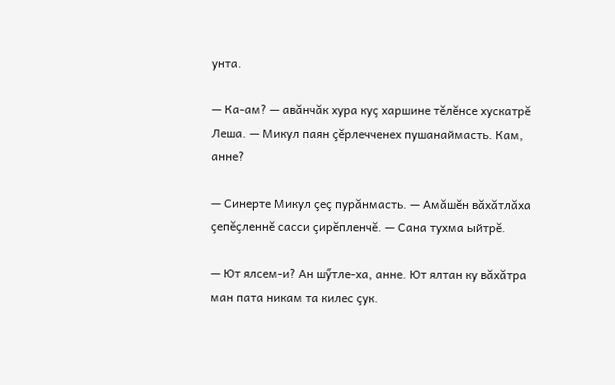унта.

— Ка-ам? — авăнчăк хура куç харшине тĕлĕнсе хускатрĕ Леша. — Микул паян çĕрлечченех пушанаймасть. Кам, анне?

— Синерте Микул çеç пурăнмасть. — Амăшĕн вăхăтлăха çепĕçленнĕ сасси çирĕпленчĕ. — Сана тухма ыйтрĕ.

— Ют ялсем-и? Ан шӳтле-ха, анне. Ют ялтан ку вăхăтра ман пата никам та килес çук.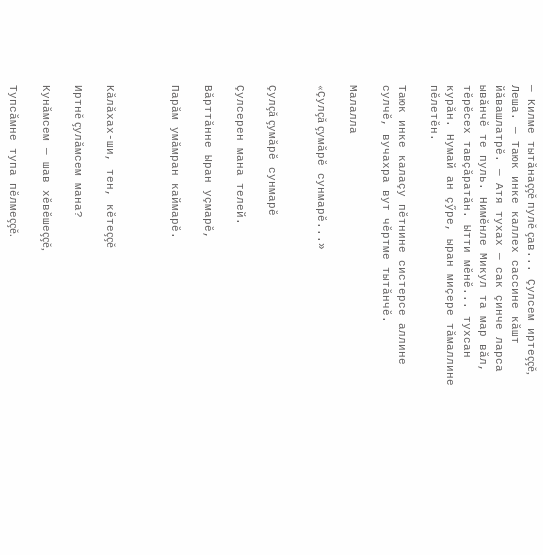— Килме тытăнаççĕ пулĕ çав... Çулсем иртеççĕ, Леша. — Таюк инке каллех сассине кăшт йăвашлатрĕ. — Атя тухах — сак çинче ларса ывăнчĕ те пуль. Нимĕнле Микул та мар вăл, тĕрĕсех тавçăратăн. Ытти мĕнĕ... тухсан курăн. Нумай ан çӳре, ыран миçере тăмаллине пĕлетĕн.

Таюк инке калаçу пĕтнине систерсе аллине сулчĕ, вучахра вут чĕртме тытăнчĕ.

Малалла

«Çулçă çумăрĕ сунмарĕ...»


Çулçă çумăрĕ сунмарĕ

Çулсерен мана телей.

Вăрттăнне Ыран уçмарĕ,

Парăм умăмран каймарĕ.



Кăлăхах-ши, тен, кĕтеççĕ

Иртнĕ çулăмсем мана?

Кунăмсем — шав хĕвĕшеççĕ,

Тупсăмне тупа пĕлмеççĕ.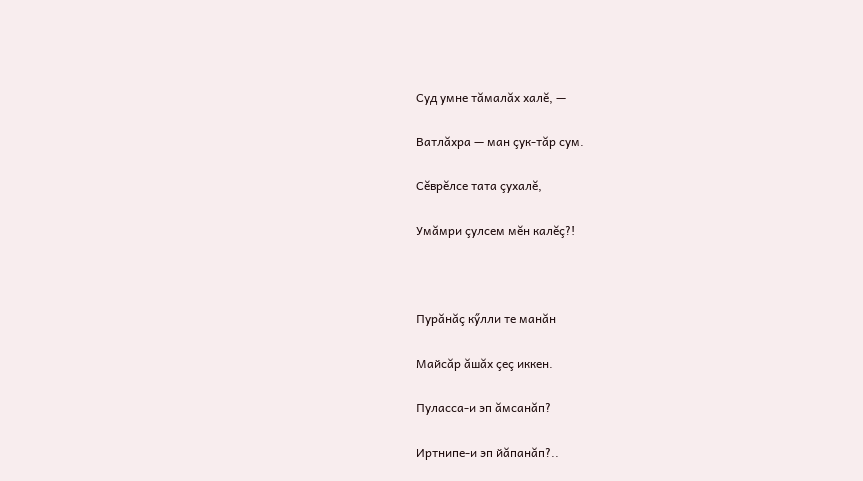Суд умне тăмалăх халĕ, —

Ватлăхра — ман çук-тăр сум.

Сĕврĕлсе тата çухалĕ,

Умăмри çулсем мĕн калĕç?!



Пурăнăç кӳлли те манăн

Майсăр ăшăх çеç иккен.

Пуласса-и эп ăмсанăп?

Иртнипе-и эп йăпанăп?..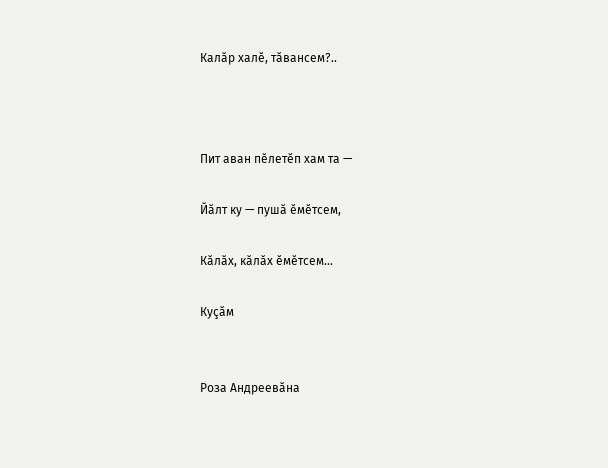Калăр халĕ, тăвансем?..



Пит аван пĕлетĕп хам та —

Йăлт ку — пушă ĕмĕтсем,

Кăлăх, кăлăх ĕмĕтсем...

Куçăм


Роза Андреевăна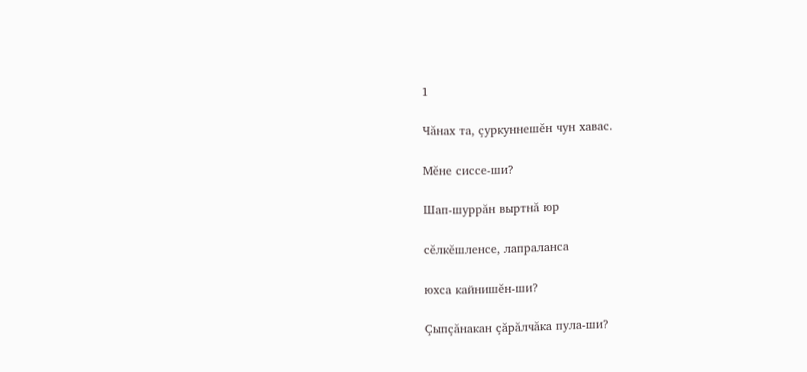1

Чăнах та, çуркуннешĕн чун хавас.

Мĕне сиссе-ши?

Шап-шуррăн выртнă юр

сĕлкĕшленсе, лапраланса

юхса кайнишĕн-ши?

Çыпçăнакан çăрăлчăка пула-ши?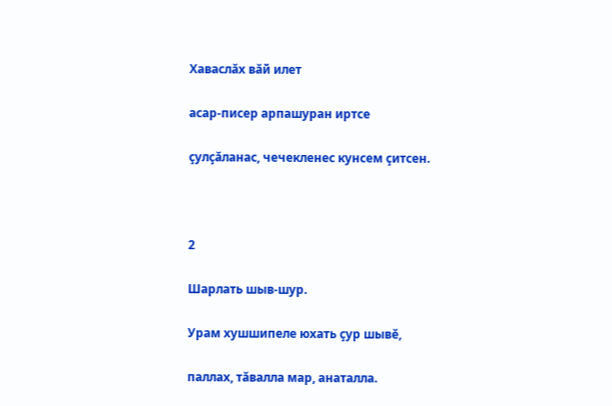Хаваслăх вăй илет

асар-писер арпашуран иртсе

çулçăланас, чечекленес кунсем çитсен.



2

Шарлать шыв-шур.

Урам хушшипеле юхать çур шывĕ,

паллах, тăвалла мар, анаталла.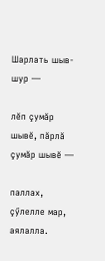Шарлать шыв-шур —

лĕп çумăр шывĕ, пăрлă çумăр шывĕ —

паллах, çӳлелле мар, аялалла.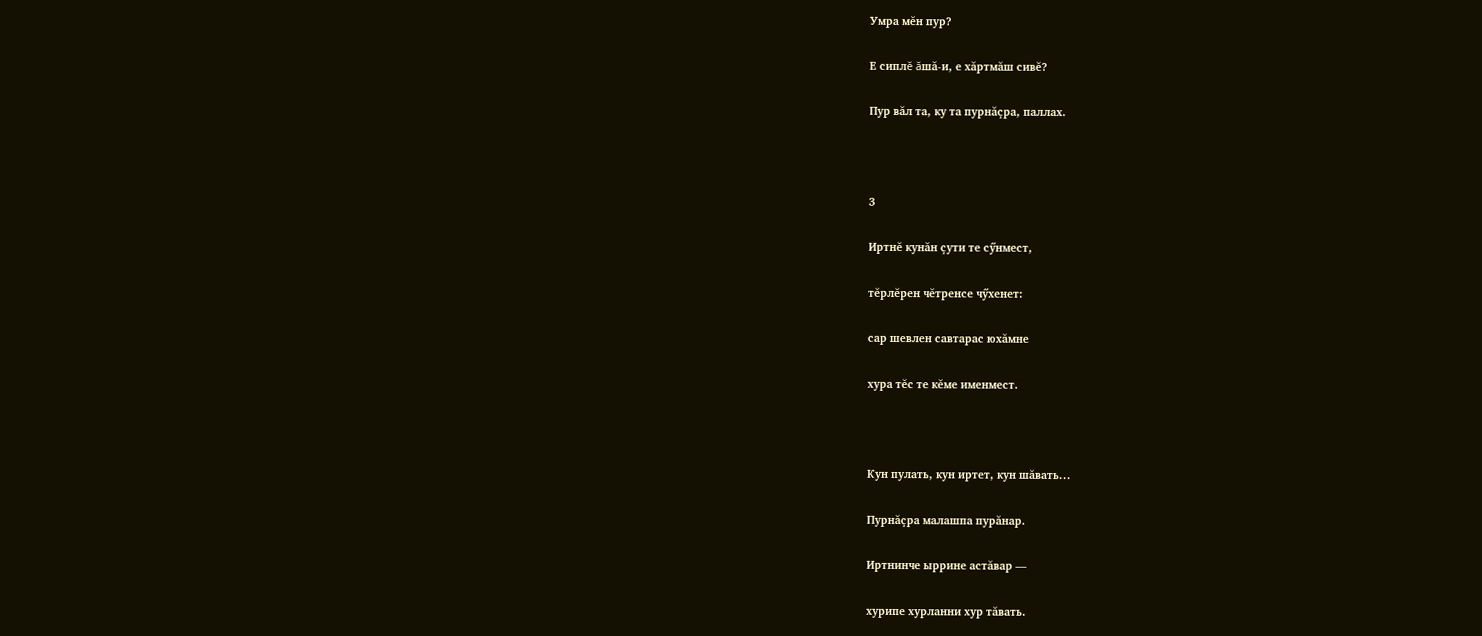Умра мĕн пур?

Е сиплĕ ăшă-и, е хăртмăш сивĕ?

Пур вăл та, ку та пурнăçра, паллах.



3

Иртнĕ кунăн çути те сӳнмест,

тĕрлĕрен чĕтренсе чӳхенет:

сар шевлен савтарас юхăмне

хура тĕс те кĕме именмест.



Кун пулать, кун иртет, кун шăвать...

Пурнăçра малашпа пурăнар.

Иртнинче ыррине астăвар —

хурипе хурланни хур тăвать.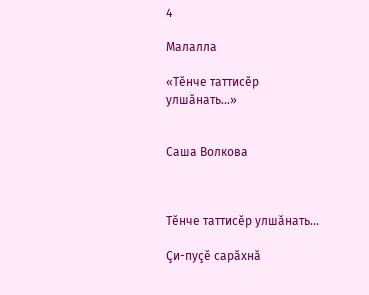4

Малалла

«Тĕнче таттисĕр улшăнать...»


Саша Волкова



Тĕнче таттисĕр улшăнать...

Çи-пуçĕ сарăхнă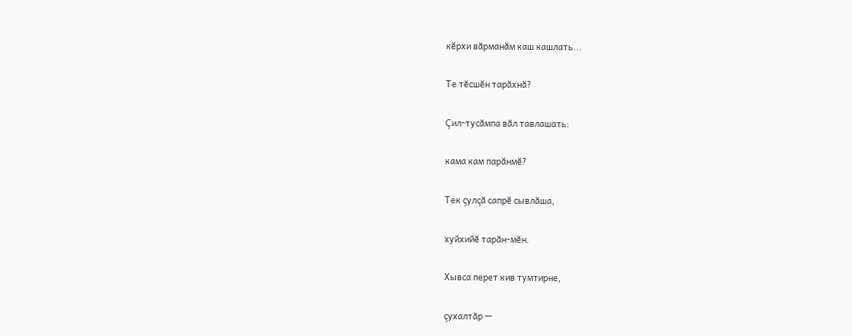кĕрхи вăрманăм каш кашлать...

Те тĕсшĕн тарăхнă?

Çил-тусăмпа вăл тавлашать:

кама кам парăнмĕ?

Тек çулçă сапрĕ сывлăша,

хуйхийĕ тарăн-мĕн.

Хывса перет кив тумтирне,

çухалтăр —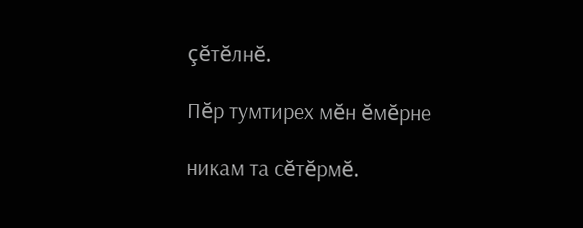çĕтĕлнĕ.

Пĕр тумтирех мĕн ĕмĕрне

никам та сĕтĕрмĕ.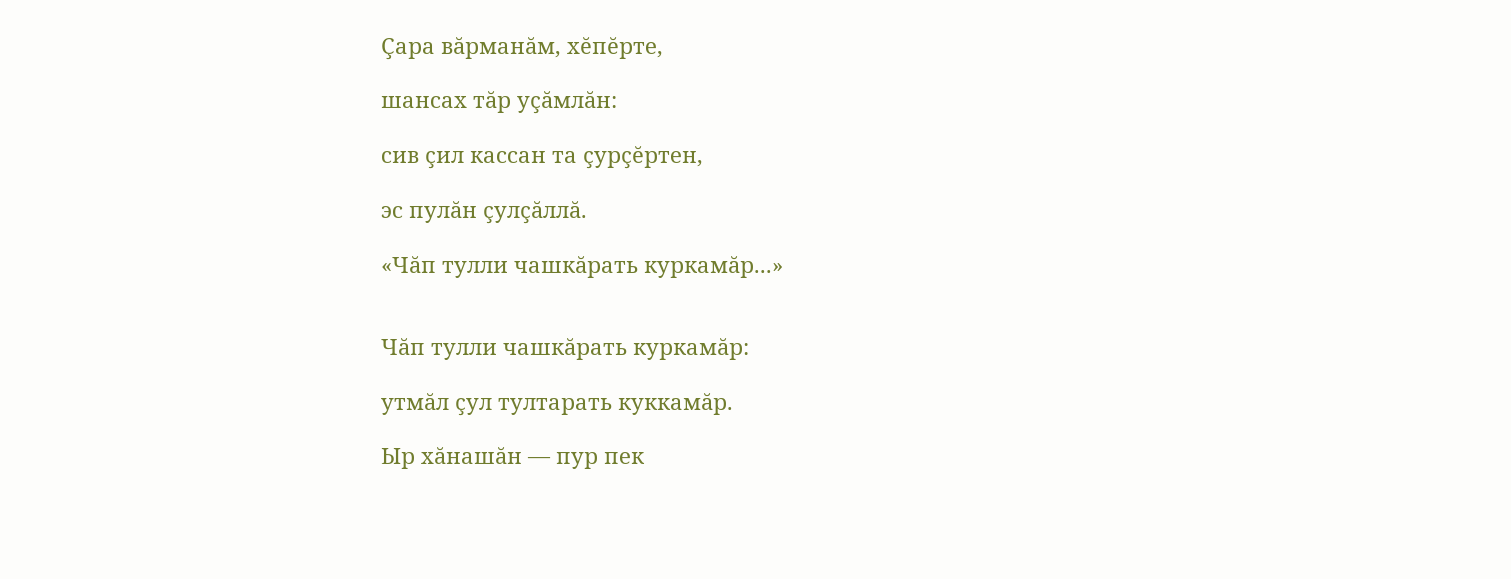Çара вăрманăм, хĕпĕрте,

шансах тăр уçăмлăн:

сив çил кассан та çурçĕртен,

эс пулăн çулçăллă.

«Чăп тулли чашкăрать куркамăр...»


Чăп тулли чашкăрать куркамăр:

утмăл çул тултарать куккамăр.

Ыр хăнашăн — пур пек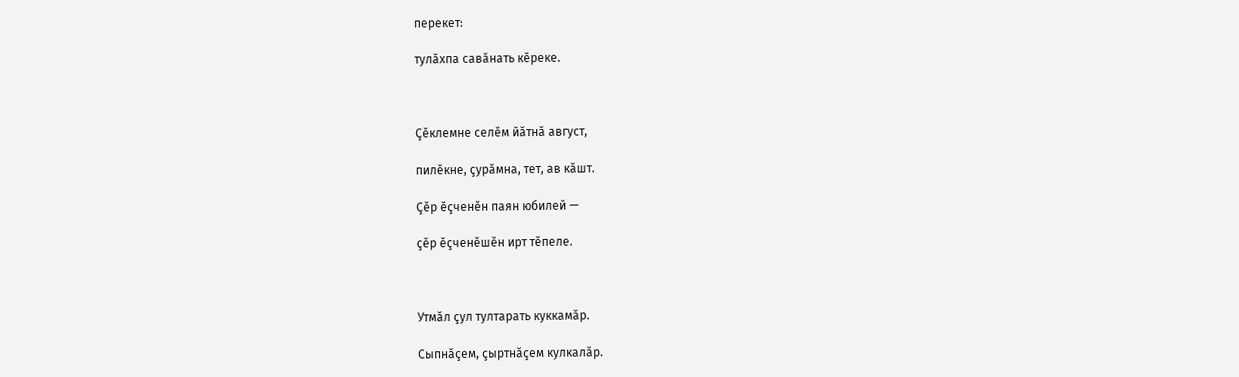перекет:

тулăхпа савăнать кĕреке.



Çĕклемне селĕм йăтнă август,

пилĕкне, çурăмна, тет, ав кăшт.

Çĕр ĕçченĕн паян юбилей —

çĕр ĕçченĕшĕн ирт тĕпеле.



Утмăл çул тултарать куккамăр.

Сыпнăçем, çыртнăçем кулкалăр.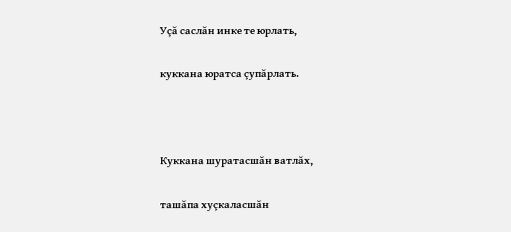Уçă саслăн инке те юрлать,

куккана юратса çупăрлать.



Куккана шуратасшăн ватлăх,

ташăпа хуçкаласшăн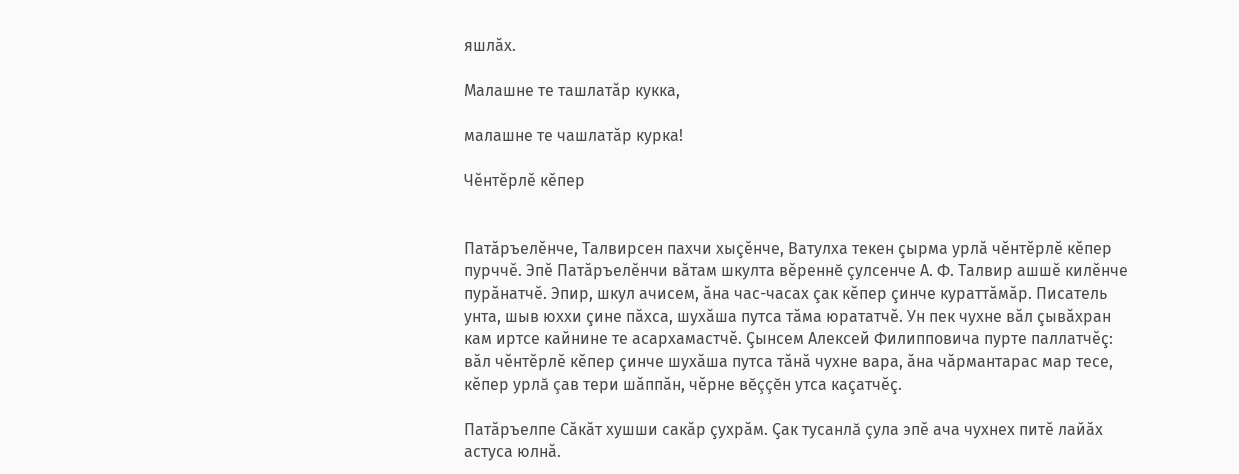яшлăх.

Малашне те ташлатăр кукка,

малашне те чашлатăр курка!

Чĕнтĕрлĕ кĕпер


Патăръелĕнче, Талвирсен пахчи хыçĕнче, Ватулха текен çырма урлă чĕнтĕрлĕ кĕпер пурччĕ. Эпĕ Патăръелĕнчи вăтам шкулта вĕреннĕ çулсенче А. Ф. Талвир ашшĕ килĕнче пурăнатчĕ. Эпир, шкул ачисем, ăна час-часах çак кĕпер çинче кураттăмăр. Писатель унта, шыв юххи çине пăхса, шухăша путса тăма юрататчĕ. Ун пек чухне вăл çывăхран кам иртсе кайнине те асархамастчĕ. Çынсем Алексей Филипповича пурте паллатчĕç: вăл чĕнтĕрлĕ кĕпер çинче шухăша путса тăнă чухне вара, ăна чăрмантарас мар тесе, кĕпер урлă çав тери шăппăн, чĕрне вĕççĕн утса каçатчĕç.

Патăръелпе Сăкăт хушши сакăр çухрăм. Çак тусанлă çула эпĕ ача чухнех питĕ лайăх астуса юлнă.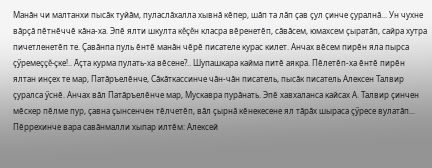Манăн чи малтанхи пысăк туйăм, пуласлăхалла хывнă кĕпер, шăп та лăп çав çул çинче çуралнă... Ун чухне вăрçă пĕтнĕччĕ кăна-ха. Эпĕ ялти шкулта кĕçĕн класра вĕренетĕп, сăвăсем, юмахсем çыратăп, сайра хутра пичетленетĕп те. Çавăнпа пуль ĕнтĕ манăн чĕрĕ писателе курас килет. Анчах вĕсем пирĕн яла пырса çӳремеççĕ-çке!.. Ăçта курма пулать-ха вĕсене?.. Шупашкара кайма питĕ аякра. Пĕлетĕп-ха ĕнтĕ пирĕн ялтан инçех те мар, Патăръелĕнче, Сăкăткассинче чăн-чăн писатель, пысăк писатель Алексен Талвир çуралса ӳснĕ. Анчах вăл Патăръелĕнче мар, Мускавра пурăнать. Эпĕ хавхаланса кайсах А. Талвир çинчен мĕскер пĕлме пур, çавна çынсенчен тĕлчетĕп, вăл çырнă кĕнекесене ял тăрăх шыраса çӳресе вулатăп... Пĕррехинче вара савăнмалли хыпар илтĕм: Алексей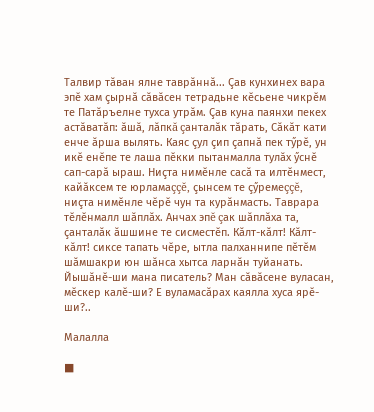Талвир тăван ялне таврăннă... Çав кунхинех вара эпĕ хам çырнă сăвăсен тетрадьне кĕсьене чикрĕм те Патăръелне тухса утрăм. Çав куна паянхи пекех астăватăп: ăшă, лăпкă çанталăк тăрать, Сăкăт кати енче ăрша вылять. Каяс çул çип çапнă пек тӳрĕ, ун икĕ енĕпе те лаша пĕкки пытанмалла тулăх ӳснĕ сап-сарă ыраш. Ниçта нимĕнле сасă та илтĕнмест, кайăксем те юрламаççĕ, çынсем те çӳремеççĕ, ниçта нимĕнле чĕрĕ чун та курăнмасть. Таврара тĕлĕнмалл шăплăх. Анчах эпĕ çак шăплăха та, çанталăк ăшшине те сисместĕп. Кăлт-кăлт! Кăлт-кăлт! сиксе тапать чĕре, ытла палханнипе пĕтĕм шăмшакри юн шăнса хытса ларнăн туйанать. Йышăнĕ-ши мана писатель? Ман сăвăсене вуласан, мĕскер калĕ-ши? Е вуламасăрах каялла хуса ярĕ-ши?..

Малалла

■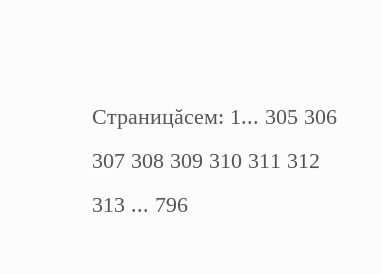Страницăсем: 1... 305 306 307 308 309 310 311 312 313 ... 796